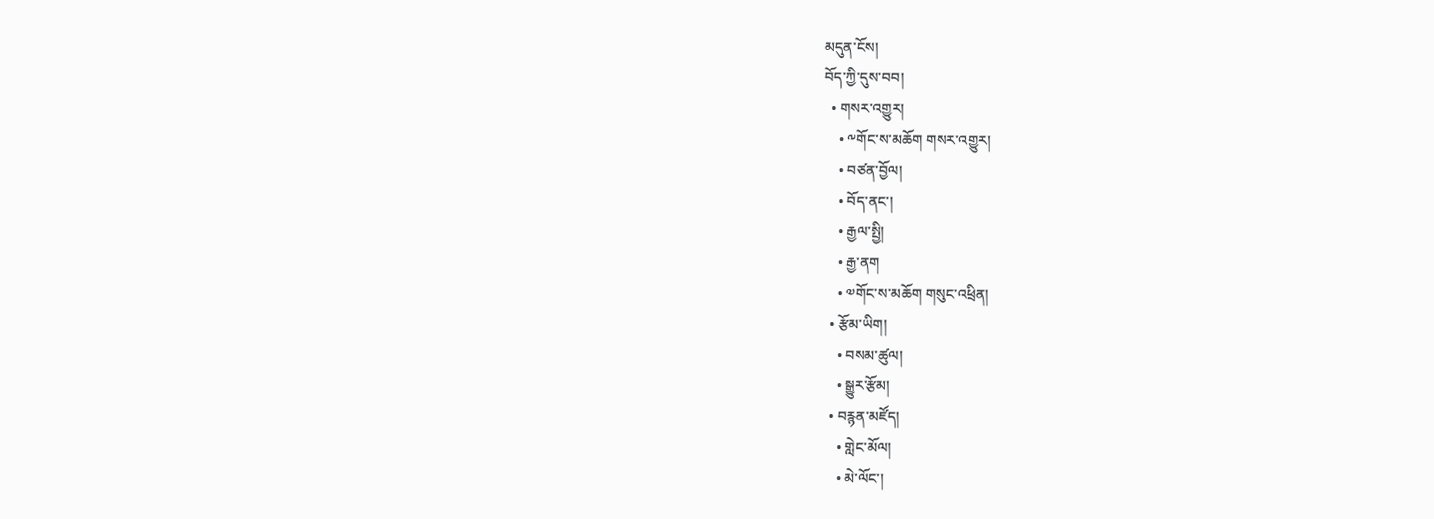མདུན་ངོས།
བོད་ཀྱི་དུས་བབ།
  • གསར་འགྱུར།
    • ༸གོང་ས་མཆོག གསར་འགྱུར།
    • བཙན་བྱོལ།
    • བོད་ནང་།
    • རྒྱལ་སྤྱི།
    • རྒྱ་ནག
    • ༧གོང་ས་མཆོག གསུང་འཕྲིན།
  • རྩོམ་ཡིག།
    • བསམ་ཚུལ།
    • སྒྱུར་རྩོམ།
  • བརྙན་མཛོད།
    • གླེང་མོལ།
    • མེ་ལོང་།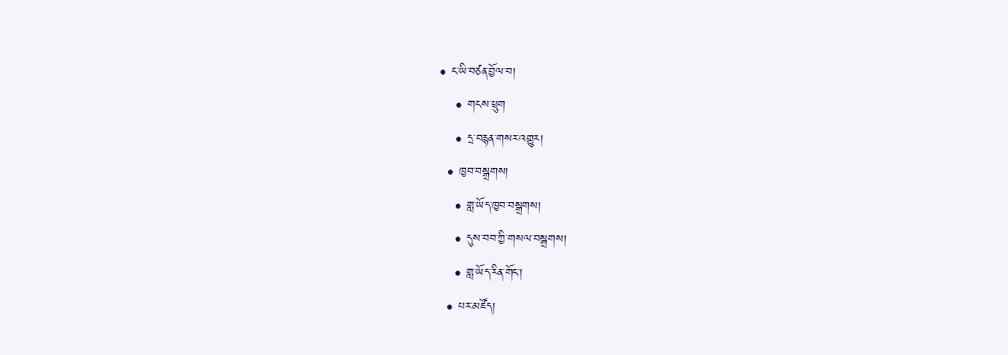• ང་ཡི་བཙན་བྱོལ་བ།
    • གངས་ཕྲུག
    • དྲ་བརྙན་གསར་འགྱུར།
  • ཁྱབ་བསྒྲགས།
    • གླ་ཡོད་ཁྱབ་བསྒྲགས།
    • དུས་བབ་ཀྱི་གསལ་བསྒྲགས།
    • གླ་ཡོད་རིན་གོང་།
  • པར་མཛོད།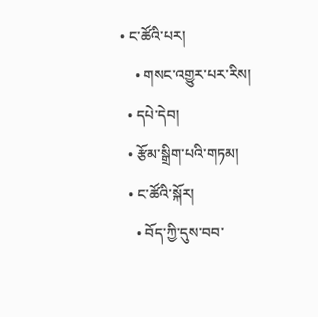• ང་ཚོའི་པར།
    • གསང་འགྱུར་པར་རིས།
  • དཔེ་དེབ།
  • རྩོམ་སྒྲིག་པའི་གཏམ།
  • ང་ཚོའི་སྐོར།
    • བོད་ཀྱི་དུས་བབ་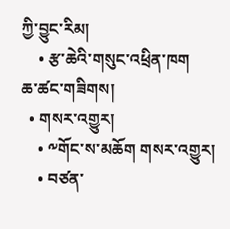ཀྱི་བྱུང་རིམ།
    • རྩ་ཆེའི་གསུང་འཕྲིན་ཁག
ཆ་ཚང་གཟིགས།
  • གསར་འགྱུར།
    • ༸གོང་ས་མཆོག གསར་འགྱུར།
    • བཙན་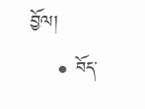བྱོལ།
    • བོད་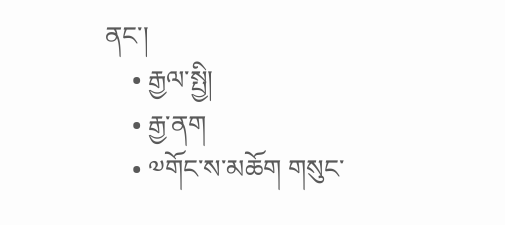ནང་།
    • རྒྱལ་སྤྱི།
    • རྒྱ་ནག
    • ༧གོང་ས་མཆོག གསུང་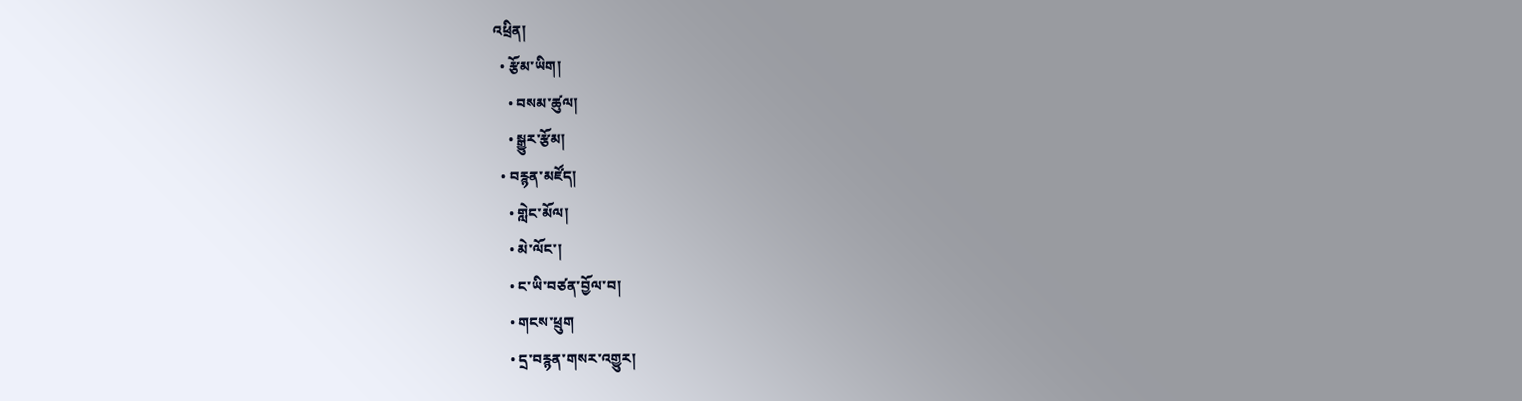འཕྲིན།
  • རྩོམ་ཡིག།
    • བསམ་ཚུལ།
    • སྒྱུར་རྩོམ།
  • བརྙན་མཛོད།
    • གླེང་མོལ།
    • མེ་ལོང་།
    • ང་ཡི་བཙན་བྱོལ་བ།
    • གངས་ཕྲུག
    • དྲ་བརྙན་གསར་འགྱུར།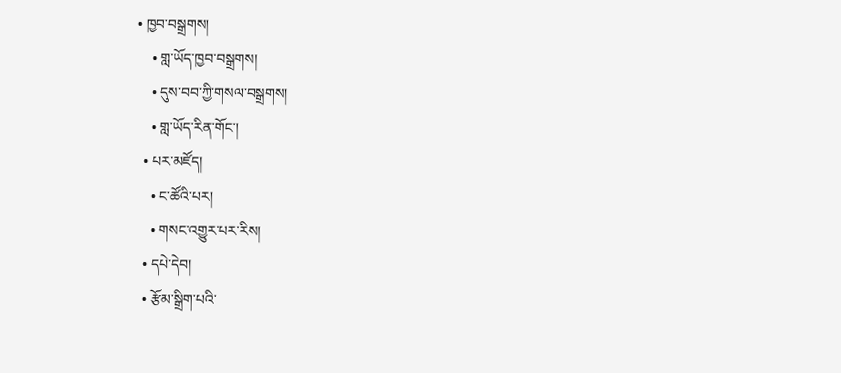• ཁྱབ་བསྒྲགས།
    • གླ་ཡོད་ཁྱབ་བསྒྲགས།
    • དུས་བབ་ཀྱི་གསལ་བསྒྲགས།
    • གླ་ཡོད་རིན་གོང་།
  • པར་མཛོད།
    • ང་ཚོའི་པར།
    • གསང་འགྱུར་པར་རིས།
  • དཔེ་དེབ།
  • རྩོམ་སྒྲིག་པའི་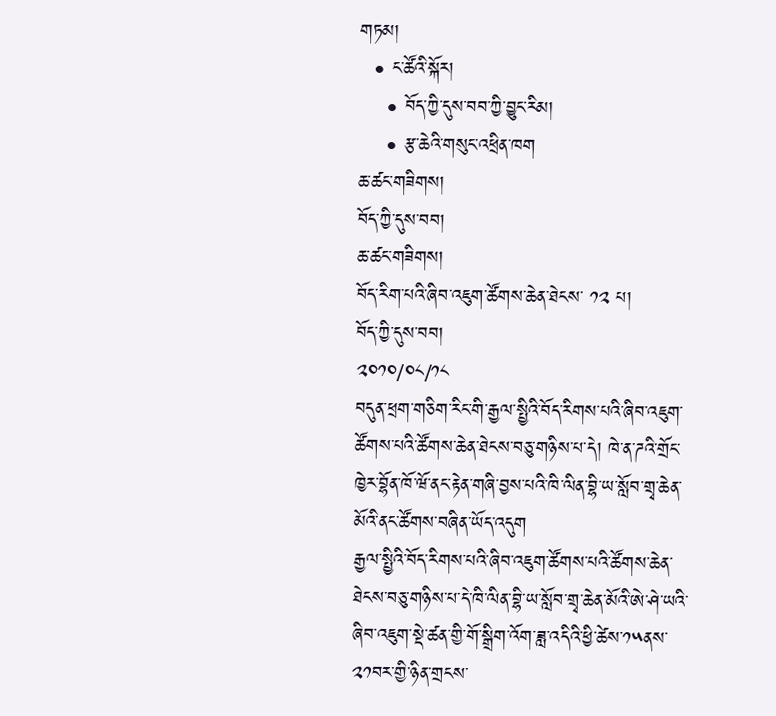གཏམ།
  • ང་ཚོའི་སྐོར།
    • བོད་ཀྱི་དུས་བབ་ཀྱི་བྱུང་རིམ།
    • རྩ་ཆེའི་གསུང་འཕྲིན་ཁག
ཆ་ཚང་གཟིགས།
བོད་ཀྱི་དུས་བབ།
ཆ་ཚང་གཟིགས།
བོད་རིག་པའི་ཞིབ་འཇུག་ཚོགས་ཆེན་ཐེངས་ ༡༢ པ།
བོད་ཀྱི་དུས་བབ།
༢༠༡༠/༠༨/༡༨
བདུན་ཕྲག་གཅིག་རིང་གི་རྒྱལ་སྤྱིའི་བོད་རིགས་པའི་ཞིབ་འཇུག་ཚོགས་པའི་ཚོགས་ཆེན་ཐེངས་བཅུ་གཉིས་པ་དེ། ཁེ་ན་ཌའི་གྲོང་ཁྱེར་བྷོན་ཁོ་ཝོ་ནང་རྟེན་གཞི་བྱས་པའི་ཁི་ལིན་བྷི་ཡ་སློབ་གྲྭ་ཆེན་མོའི་ནང་ཚོགས་བཞིན་ཡོད་འདུག
རྒྱལ་སྤྱིའི་བོད་རིགས་པའི་ཞིབ་འཇུག་ཚོགས་པའི་ཚོགས་ཆེན་ཐེངས་བཅུ་གཉིས་པ་དེ་ཁི་ལིན་བྷི་ཡ་སློབ་གྲྭ་ཆེན་མོའི་ཨེ་ཤེ་ཡའི་ཞིབ་འཇུག་སྡེ་ཚན་གྱི་གོ་སྒྲིག་འོག་ཟླ་འདིའི་ཕྱི་ཚེས་༡༥ནས་༢༡བར་གྱི་ཉིན་གྲངས་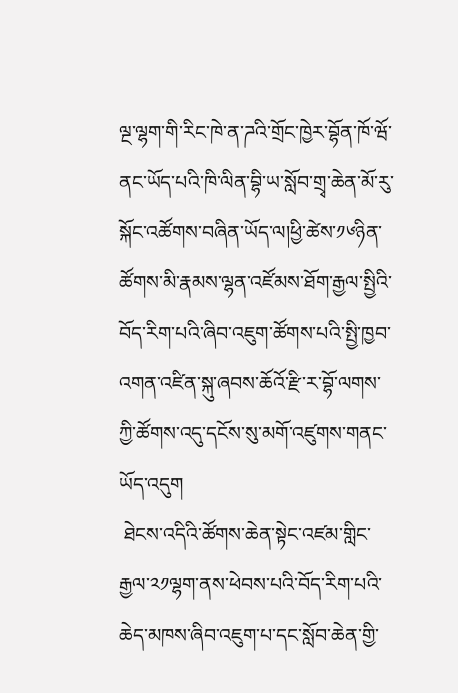ལྔ་ལྷག་གི་རིང་ཁེ་ན་ཌའི་གྲོང་ཁྱེར་བྷོན་ཁོ་ཝོ་ནང་ཡོད་པའི་ཁི་ལིན་བྷི་ཡ་སློབ་གྲྭ་ཆེན་མོ་རུ་སྐོང་འཚོགས་བཞིན་ཡོད་ལ།ཕྱི་ཚེས་༡༦ཉིན་ཚོགས་མི་རྣམས་ལྷན་འཛོམས་ཐོག་རྒྱལ་སྤྱིའི་བོད་རིག་པའི་ཞིབ་འཇུག་ཚོགས་པའི་སྤྱི་ཁྱབ་འགན་འཛིན་སྐུ་ཞབས་ཆོའོ་རྫི་ར་བྷོ་ལགས་ཀྱི་ཚོགས་འདུ་དངོས་སུ་མགོ་འཛུགས་གནང་ཡོད་འདུག
 ཐེངས་འདིའི་ཚོགས་ཆེན་སྟེང་འཛམ་གླིང་རྒྱལ་༢༡ལྷག་ནས་ཕེབས་པའི་བོད་རིག་པའི་ཆེད་མཁས་ཞིབ་འཇུག་པ་དང་སློབ་ཆེན་གྱི་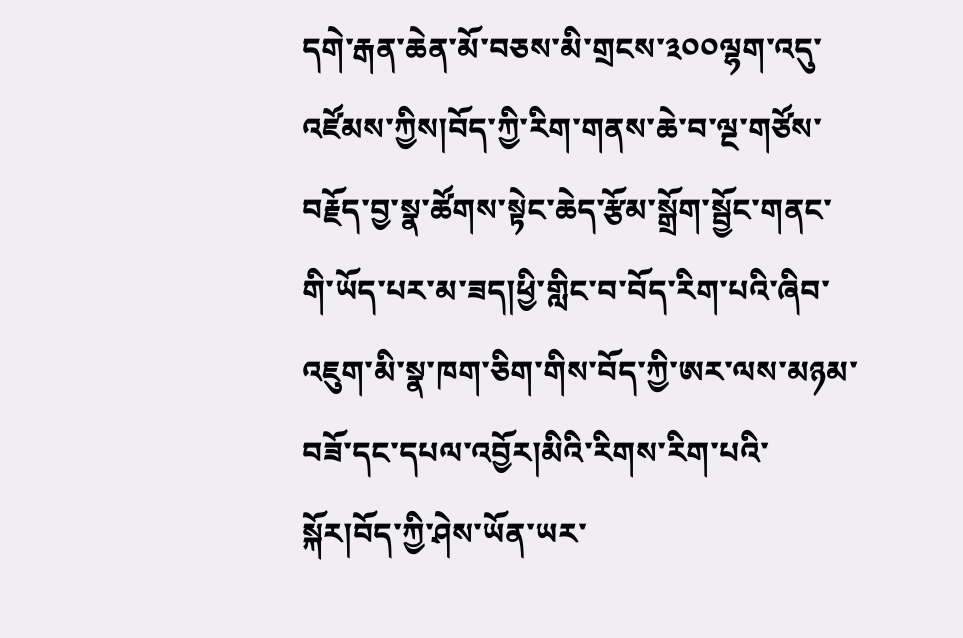དགེ་རྒན་ཆེན་མོ་བཅས་མི་གྲངས་༣༠༠ལྷག་འདུ་འཛོམས་ཀྱིས།བོད་ཀྱི་རིག་གནས་ཆེ་བ་ལྔ་གཙོས་བརྗོད་བྱ་སྣ་ཚོགས་སྟེང་ཆེད་རྩོམ་སྒྲོག་སྦྱོང་གནང་གི་ཡོད་པར་མ་ཟད།ཕྱི་གླིང་བ་བོད་རིག་པའི་ཞིབ་འཇུག་མི་སྣ་ཁག་ཅིག་གིས་བོད་ཀྱི་ཨར་ལས་མཉམ་བཟོ་དང་དཔལ་འབྱོར།མིའི་རིགས་རིག་པའི་སྐོར།བོད་ཀྱི་ཤེས་ཡོན་ཡར་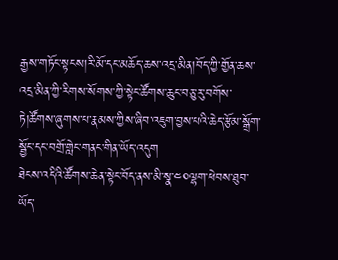རྒྱས་གཏོང་སྟངས།རི་མོ་དང་མཆོད་ཆས་འདྲ་མིན།བོད་ཀྱི་གྱོན་ཆས་འདྲ་མིན་ཀྱི་རིགས་སོགས་ཀྱི་སྟེང་ཚོགས་ཆུང་བཅུ་རུ་བགོས་ཏེ།ཚོགས་ཞུགས་པ་རྣམས་ཀྱིས་ཞིབ་འཇུག་བྱས་པའི་ཆེད་རྩོམ་སྒྲོག་སྦྱོང་དང་བགྲོ་གླེང་གནང་གིན་ཡོད་འདུག
ཐེངས་འདིའི་ཚོགས་ཆེན་སྟེང་བོད་ནས་མི་སྣ་༤༠ལྷག་ཕེབས་ཐུབ་ཡོད་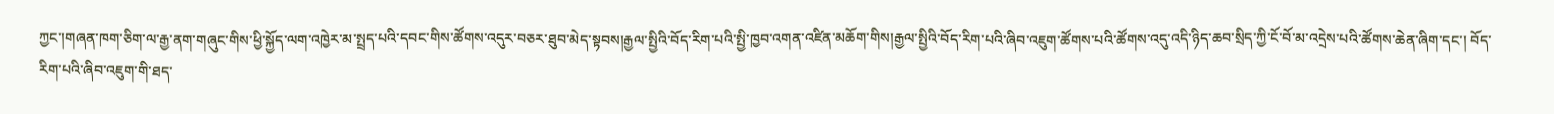ཀྱང་།གཞན་ཁག་ཅིག་ལ་རྒྱ་ནག་གཞུང་གིས་ཕྱི་སྐྱོད་ལག་འཁྱེར་མ་སྤྲད་པའི་དབང་གིས་ཚོགས་འདུར་བཅར་ཐུབ་མེད་སྟབས།རྒྱལ་སྤྱིའི་བོད་རིག་པའི་སྤྱི་ཁྱབ་འགན་འཛིན་མཆོག་གིས།རྒྱལ་སྤྱིའི་བོད་རིག་པའི་ཞིབ་འཇུག་ཚོགས་པའི་ཚོགས་འདུ་འདི་ཉིད་ཆབ་སྲིད་ཀྱི་ངོ་བོ་མ་འདྲེས་པའི་ཚོགས་ཆེན་ཞིག་དང་། བོད་རིག་པའི་ཞིབ་འཇུག་གི་ཐད་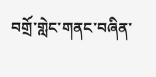བགྲོ་གླེང་གནང་བཞིན་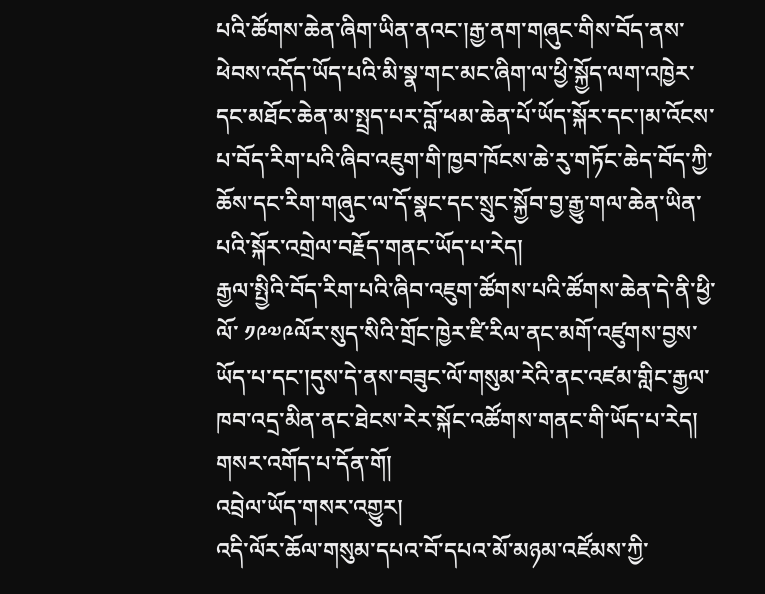པའི་ཚོགས་ཆེན་ཞིག་ཡིན་ནའང་།རྒྱ་ནག་གཞུང་གིས་བོད་ནས་ཕེབས་འདོད་ཡོད་པའི་མི་སྣ་གང་མང་ཞིག་ལ་ཕྱི་སྐྱོད་ལག་འཁྱེར་དང་མཐོང་ཆེན་མ་སྤྲད་པར་བློ་ཕམ་ཆེན་པོ་ཡོད་སྐོར་དང་།མ་འོངས་པ་བོད་རིག་པའི་ཞིབ་འཇུག་གི་ཁྱབ་ཁོངས་ཆེ་རུ་གཏོང་ཆེད་བོད་ཀྱི་ཆོས་དང་རིག་གཞུང་ལ་དོ་སྣང་དང་སྲུང་སྐྱོབ་བྱ་རྒྱུ་གལ་ཆེན་ཡིན་པའི་སྐོར་འགྲེལ་བརྗོད་གནང་ཡོད་པ་རེད།
རྒྱལ་སྤྱིའི་བོད་རིག་པའི་ཞིབ་འཇུག་ཚོགས་པའི་ཚོགས་ཆེན་དེ་ནི་ཕྱི་ལོ་ ༡༩༧༩ལོར་སུད་སིའི་གྲོང་ཁྱེར་ཛི་རིལ་ནང་མགོ་འཛུགས་བྱས་ཡོད་པ་དང་།དུས་དེ་ནས་བཟུང་ལོ་གསུམ་རེའི་ནང་འཛམ་གླིང་རྒྱལ་ཁབ་འདྲ་མིན་ནང་ཐེངས་རེར་སྐོང་འཚོགས་གནང་གི་ཡོད་པ་རེད།
གསར་འགོད་པ་དོན་གོ།
འབྲེལ་ཡོད་གསར་འགྱུར།
འདི་ལོར་ཆོལ་གསུམ་དཔའ་བོ་དཔའ་མོ་མཉམ་འཛོམས་ཀྱི་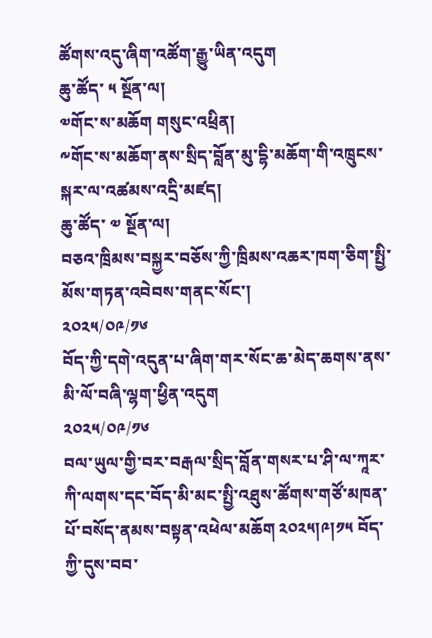ཚོགས་འདུ་ཞིག་འཚོག་རྒྱུ་ཡིན་འདུག
ཆུ་ཚོད་ ༥ སྔོན་ལ།
༧གོང་ས་མཆོག གསུང་འཕྲིན།
༸གོང་ས་མཆོག་ནས་སྲིད་བློན་མུ་དྷི་མཆོག་གི་འཁྲུངས་སྐར་ལ་འཚམས་འདྲི་མཛད།
ཆུ་ཚོད་ ༧ སྔོན་ལ།
བཅའ་ཁྲིམས་བསྐྱར་བཅོས་ཀྱི་ཁྲིམས་འཆར་ཁག་ཅིག་སྤྱི་མོས་གཏན་འབེབས་གནང་སོང་།
༢༠༢༥/༠༩/༡༦
བོད་ཀྱི་དགེ་འདུན་པ་ཞིག་གར་སོང་ཆ་མེད་ཆགས་ནས་མི་ལོ་བཞི་ལྷག་ཕྱིན་འདུག
༢༠༢༥/༠༩/༡༦
བལ་ཡུལ་གྱི་བར་བརྒལ་སྲིད་བློན་གསར་པ་ཤི་ལ་ཀཱར་ཀི་ལགས་དང་བོད་མི་མང་སྤྱི་འཐུས་ཚོགས་གཙོ་མཁན་པོ་བསོད་ནམས་བསྟན་འཕེལ་མཆོག ༢༠༢༥།༩།༡༥ བོད་ཀྱི་དུས་བབ་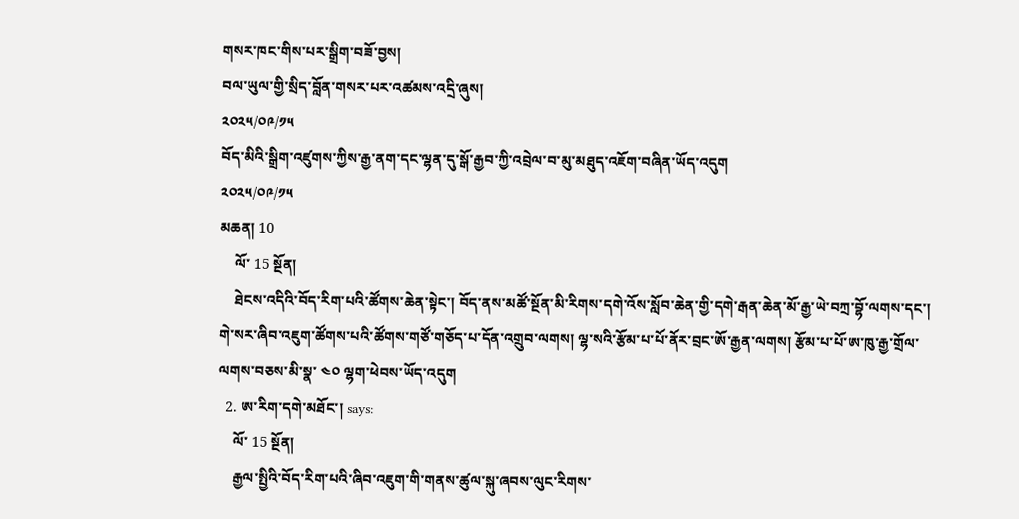གསར་ཁང་གིས་པར་སྒྲིག་བཟོ་བྱས།
བལ་ཡུལ་གྱི་སྲིད་བློན་གསར་པར་འཚམས་འདྲི་ཞུས།
༢༠༢༥/༠༩/༡༥
བོད་མིའི་སྒྲིག་འཛུགས་ཀྱིས་རྒྱ་ནག་དང་ལྷན་དུ་སྒོ་རྒྱབ་ཀྱི་འབྲེལ་བ་མུ་མཐུད་འཇོག་བཞིན་ཡོད་འདུག
༢༠༢༥/༠༩/༡༥
མཆན། 10
    ལོ་ 15 སྔོན།
    ཐེངས་འདིའི་བོད་རིག་པའི་ཚོགས་ཆེན་སྟེང་། བོད་ནས་མཚོ་སྔོན་མི་རིགས་དགེ་འོས་སློབ་ཆེན་གྱི་དགེ་རྒན་ཆེན་མོ་རྒྱ་ཡེ་བཀྲ་བྷོ་ལགས་དང་། གེ་སར་ཞིབ་འཇུག་ཚོགས་པའི་ཚོགས་གཙོ་གཅོད་པ་དོན་འགྲུབ་ལགས། ལྷ་སའི་རྩོམ་པ་པོ་ནོར་བྲང་ཨོ་རྒྱན་ལགས། རྩོམ་པ་པོ་ཨ་ཁུ་རྒྱ་གྲོལ་ལགས་བཅས་མི་སྣ་ ༤༠ ལྷག་ཕེབས་ཡོད་འདུག
  2. ཨ་རིག་དགེ་མཐོང་། says:
    ལོ་ 15 སྔོན།
    རྒྱལ་སྤྱིའི་བོད་རིག་པའི་ཞིབ་འཇུག་གི་གནས་ཚུལ་སྐུ་ཞབས་ལུང་རིགས་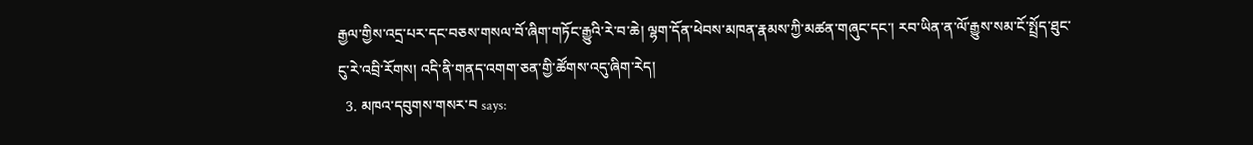རྒྱལ་གྱིས་འདྲ་པར་དང་བཅས་གསལ་བོ་ཞིག་གཏོང་རྒྱུའི་རེ་བ་ཆེ། ལྷག་དོན་ཕེབས་མཁན་རྣམས་ཀྱི་མཚན་གཞུང་དང་། རབ་ཡིན་ན་ལོ་རྒྱུས་སམ་ངོ་སྤྲོད་ཐུང་ངུ་རེ་འབྲི་རོགས། འདི་ནི་གནད་འགག་ཅན་གྱི་ཚོགས་འདུ་ཞིག་རེད།
  3. མཁའ་དབུགས་གསར་བ says: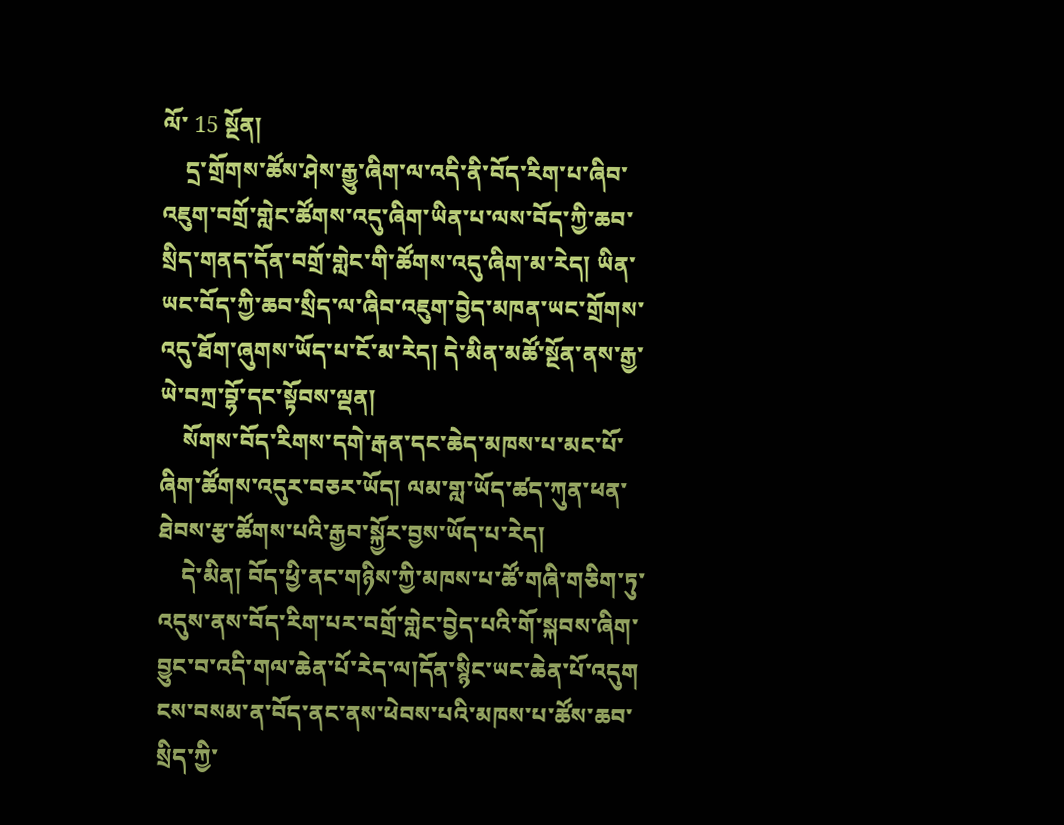ལོ་ 15 སྔོན།
    དྲ་གྲོགས་ཚོས་ཤེས་རྒྱུ་ཞིག་ལ་འདི་ནི་བོད་རིག་པ་ཞིབ་འཇུག་བགྲོ་གླེང་ཚོགས་འདུ་ཞིག་ཡིན་པ་ལས་བོད་ཀྱི་ཆབ་སྲིད་གནད་དོན་བགྲོ་གླེང་གི་ཚོགས་འདུ་ཞིག་མ་རེད། ཡིན་ཡང་བོད་ཀྱི་ཆབ་སྲིད་ལ་ཞིབ་འཇུག་བྱེད་མཁན་ཡང་གྲོགས་འདུ་ཐོག་ཞུགས་ཡོད་པ་ངོ་མ་རེད། དེ་མིན་མཚོ་སྔོན་ནས་རྒྱ་ཡེ་བཀྲ་བྷོ་དང་སྟོབས་ལྡན།
    སོགས་བོད་རིགས་དགེ་རྒན་དང་ཆེད་མཁས་པ་མང་པོ་ཞིག་ཚོགས་འདུར་བཅར་ཡོད། ལམ་གླ་ཡོད་ཚད་ཀུན་ཕན་ཐེབས་རྩ་ཚོགས་པའི་རྒྱབ་སྐྱོར་བྱས་ཡོད་པ་རེད།
    དེ་མིན། བོད་ཕྱི་ནང་གཉིས་ཀྱི་མཁས་པ་ཚོ་གཞི་གཅིག་ཏུ་འདུས་ནས་བོད་རིག་པར་བགྲོ་གླེང་བྱེད་པའི་གོ་སྐབས་ཞིག་བྱུང་བ་འདི་གལ་ཆེན་པོ་རེད་ལ།དོན་སྙིང་ཡང་ཆེན་པོ་འདུག ངས་བསམ་ན་བོད་ནང་ནས་ཕེབས་པའི་མཁས་པ་ཚོས་ཆབ་སྲིད་ཀྱི་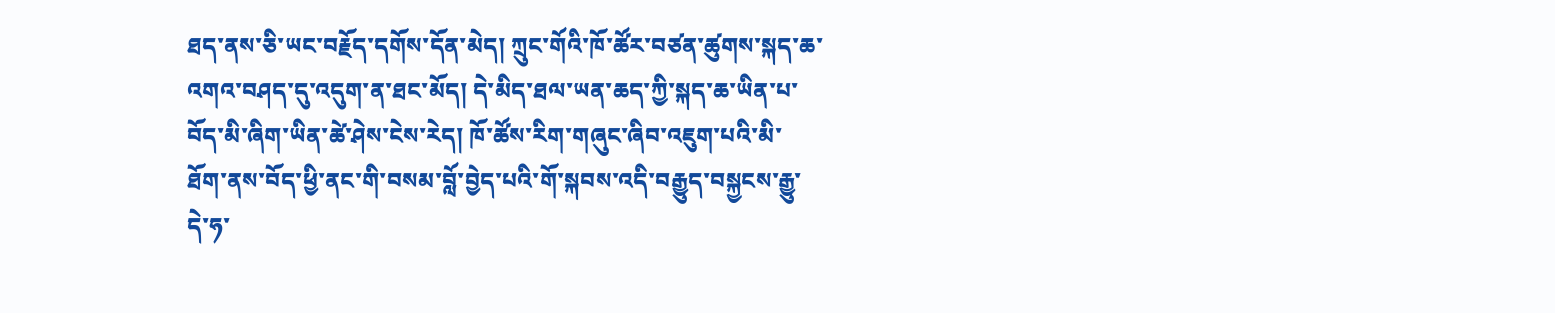ཐད་ནས་ཅི་ཡང་བརྗོད་དགོས་དོན་མེད། ཀྲུང་གོའི་ཁོ་ཚོར་བཙན་ཚུགས་སྐད་ཆ་འགའ་བཤད་དུ་འདུག་ན་ཐང་མོད། དེ་མིད་ཐལ་ཡན་ཆད་ཀྱི་སྐད་ཆ་ཡིན་པ་བོད་མི་ཞིག་ཡིན་ཚེ་ཤེས་ངེས་རེད། ཁོ་ཚོས་རིག་གཞུང་ཞིབ་འཇུག་པའི་མི་ཐོག་ནས་བོད་ཕྱི་ནང་གི་བསམ་བློ་བྱེད་པའི་གོ་སྐབས་འདི་བརྒྱུད་བསྐྱངས་རྒྱུ་དེ་ཧ་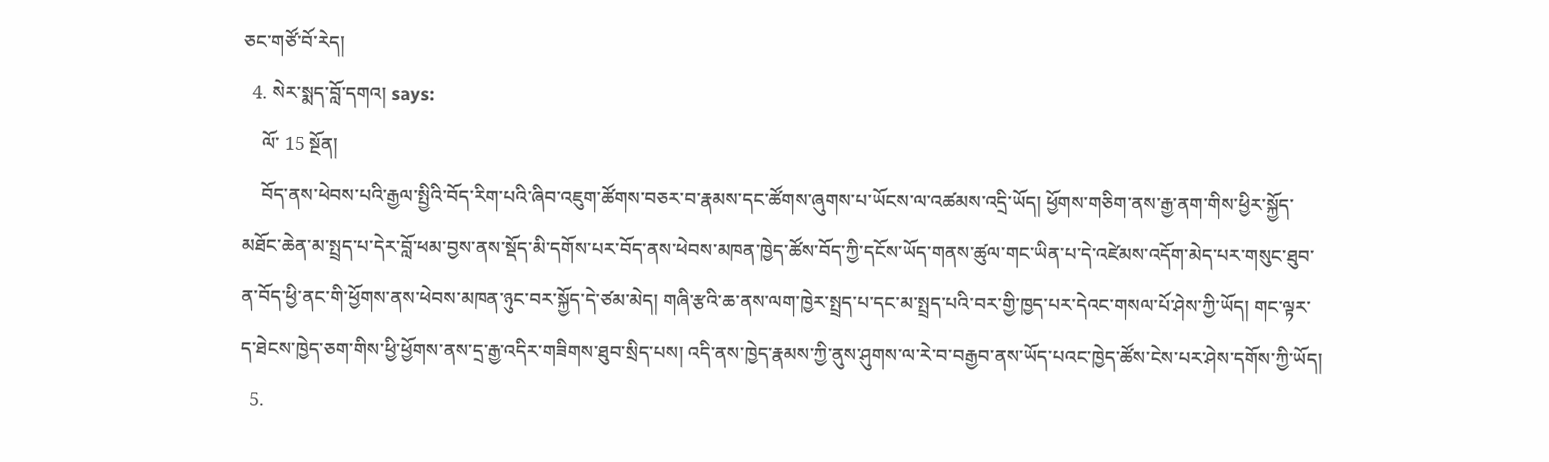ཅང་གཙོ་བོ་རེད།
  4. སེར་སྨད་བློ་དགའ། says:
    ལོ་ 15 སྔོན།
    བོད་ནས་ཕེབས་པའི་རྒྱལ་སྤྱིའི་བོད་རིག་པའི་ཞིབ་འཇུག་ཚོགས་བཅར་བ་རྣམས་དང་ཚོགས་ཞུགས་པ་ཡོངས་ལ་འཚམས་འདྲི་ཡོད། ཕྱོགས་གཅིག་ནས་རྒྱ་ནག་གིས་ཕྱིར་སྐྱོད་མཐོང་ཆེན་མ་སྤྲད་པ་དེར་བློ་ཕམ་བྱས་ནས་སྡོད་མི་དགོས་པར་བོད་ནས་ཕེབས་མཁན་ཁྱེད་ཚོས་བོད་ཀྱི་དངོས་ཡོད་གནས་ཚུལ་གང་ཡིན་པ་དེ་འཛེམས་འདོག་མེད་པར་གསུང་ཐུབ་ན་བོད་ཕྱི་ནང་གི་ཕྱོགས་ནས་ཕེབས་མཁན་ཉུང་བར་སྐྱོད་དེ་ཙམ་མེད། གཞི་རྩའི་ཆ་ནས་ལག་ཁྱེར་སྤྲད་པ་དང་མ་སྤྲད་པའི་བར་གྱི་ཁྱད་པར་དེའང་གསལ་པོ་ཤེས་ཀྱི་ཡོད། གང་ལྟར་ད་ཐེངས་ཁྱེད་ཅག་གིས་ཕྱི་ཕྱོགས་ནས་དྲ་རྒྱ་འདིར་གཟིགས་ཐུབ་སྲིད་པས། འདི་ནས་ཁྱེད་རྣམས་ཀྱི་ནུས་ཤུགས་ལ་རེ་བ་བརྒྱབ་ནས་ཡོད་པའང་ཁྱེད་ཚོས་ངེས་པར་ཤེས་དགོས་ཀྱི་ཡོད།
  5.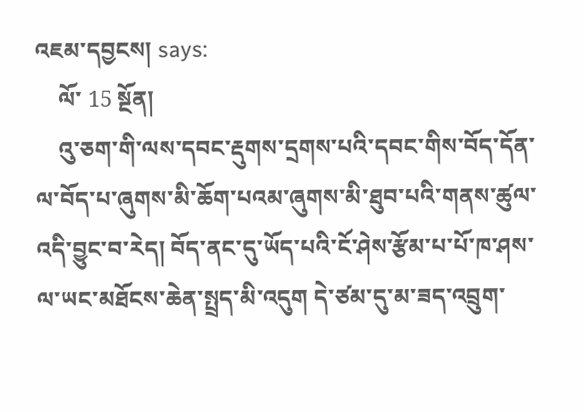འཇམ་དབྱངས། says:
    ལོ་ 15 སྔོན།
    འུ་ཅག་གི་ལས་དབང་རྡུགས་དྲགས་པའི་དབང་གིས་བོད་དོན་ལ་བོད་པ་ཞུགས་མི་ཆོག་པའམ་ཞུགས་མི་ཐུབ་པའི་གནས་ཚུལ་འདི་བྱུང་བ་རེད། བོད་ནང་དུ་ཡོད་པའི་ངོ་ཤེས་རྩོམ་པ་པོ་ཁ་ཤས་ལ་ཡང་མཐོངས་ཆེན་སྤྲད་མི་འདུག དེ་ཙམ་དུ་མ་ཟད་འབྲུག་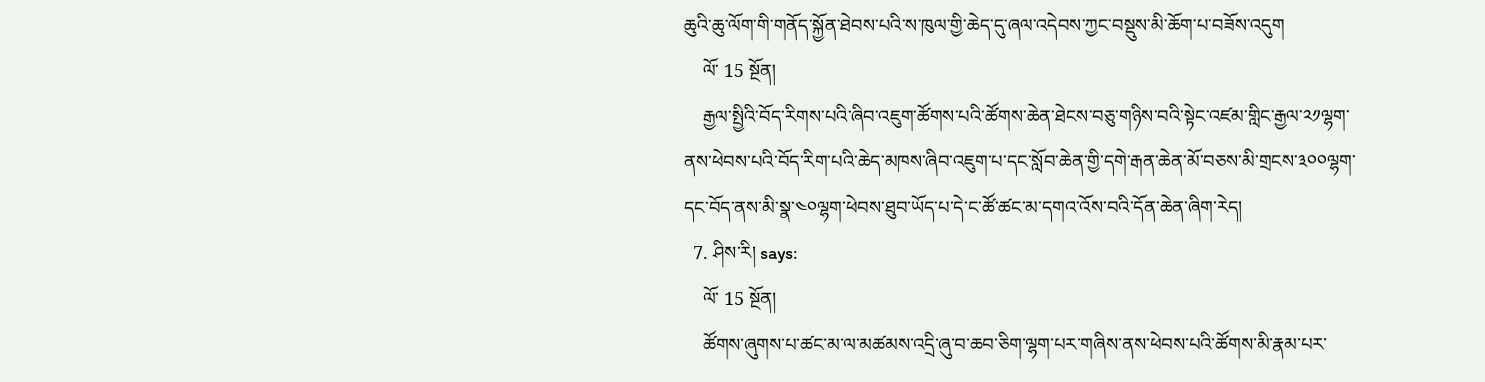ཆུའི་ཆུ་ལོག་གི་གནོད་སྐྱོན་ཐེབས་པའི་ས་ཁུལ་གྱི་ཆེད་དུ་ཞལ་འདེབས་ཀྱང་བསྡུས་མི་ཆོག་པ་བཟོས་འདུག
    ལོ་ 15 སྔོན།
    རྒྱལ་སྤྱིའི་བོད་རིགས་པའི་ཞིབ་འཇུག་ཚོགས་པའི་ཚོགས་ཆེན་ཐེངས་བཅུ་གཉིས་བའི་སྟེང་འཛམ་གླིང་རྒྱལ་༢༡ལྷག་ནས་ཕེབས་པའི་བོད་རིག་པའི་ཆེད་མཁས་ཞིབ་འཇུག་པ་དང་སློབ་ཆེན་གྱི་དགེ་རྒན་ཆེན་མོ་བཅས་མི་གྲངས་༣༠༠ལྷག་དང་བོད་ནས་མི་སྣ་༤༠ལྷག་ཕེབས་ཐུབ་ཡོད་པ་དེ་ང་ཚོ་ཚང་མ་དགའ་འོས་བའི་དོན་ཆེན་ཞིག་རེད།
  7. ཤིས་རི། says:
    ལོ་ 15 སྔོན།
    ཚོགས་ཞུགས་པ་ཚང་མ་ལ་མཚམས་འདྲི་ཞུ་བ་ཆབ་ཅིག་ལྷག་པར་གཞིས་ནས་ཕེབས་པའི་ཚོགས་མི་རྣམ་པར་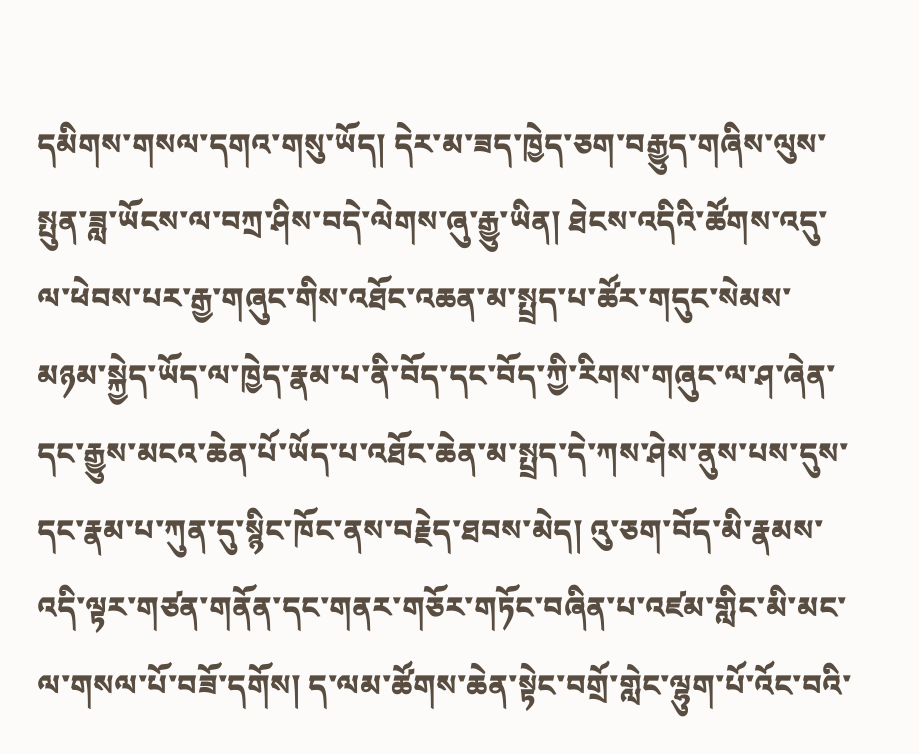དམིགས་གསལ་དགའ་གསུ་ཡོད། དེར་མ་ཟད་ཁྱེད་ཅག་བརྒྱུད་གཞིས་ལུས་སྤུན་ཟླ་ཡོངས་ལ་བཀྲ་ཤིས་བདེ་ལེགས་ཞུ་རྒྱུ་ཡིན། ཐེངས་འདིའི་ཚོགས་འདུ་ལ་ཕེབས་པར་རྒྱ་གཞུང་གིས་འཐོང་འཆན་མ་སྤྲད་པ་ཚོར་གདུང་སེམས་མཉམ་སྐྱེད་ཡོད་ལ་ཁྱེད་རྣམ་པ་ནི་བོད་དང་བོད་ཀྱི་རིགས་གཞུང་ལ་ཤ་ཞེན་དང་རྒྱུས་མངའ་ཆེན་པོ་ཡོད་པ་འཐོང་ཆེན་མ་སྤྲད་དེ་ཀས་ཤེས་ནུས་པས་དུས་དང་རྣམ་པ་ཀུན་དུ་སྙིང་ཁོང་ནས་བརྗེད་ཐབས་མེད། འུ་ཅག་བོད་མི་རྣམས་འདི་ལྟར་གཙན་གནོན་དང་གནར་གཅོར་གཏོང་བཞིན་པ་འཛམ་གླིང་མི་མང་ལ་གསལ་པོ་བཟོ་དགོས། ད་ལམ་ཚོགས་ཆེན་སྟེང་བགྲོ་གླེང་ལྷུག་པོ་འོང་བའི་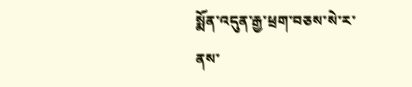སྨོན་འདུན་རྒྱ་ཕྲག་བཅས་སེ་ར་ནས་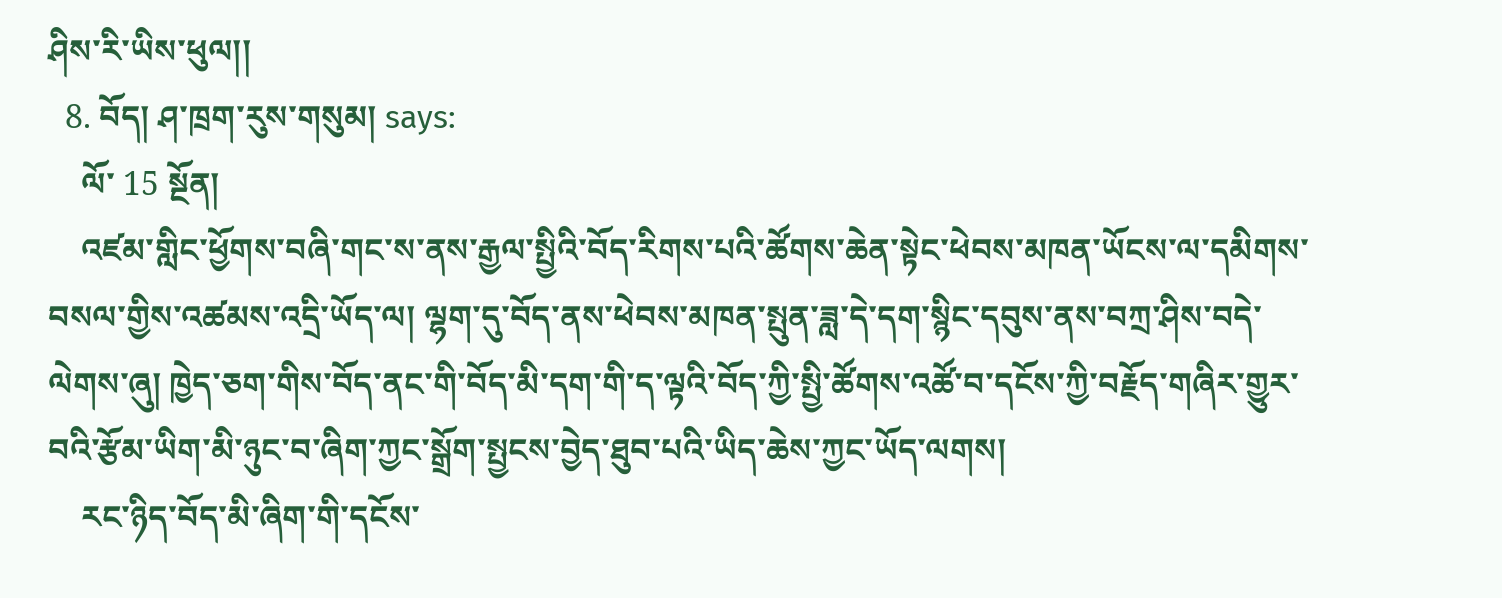ཤིས་རི་ཡིས་ཕུལ།།
  8. བོད། ཤ་ཁྲག་རུས་གསུམ། says:
    ལོ་ 15 སྔོན།
    འཛམ་གླིང་ཕྱོགས་བཞི་གང་ས་ནས་རྒྱལ་སྤྱིའི་བོད་རིགས་པའི་ཚོགས་ཆེན་སྟེང་ཕེབས་མཁན་ཡོངས་ལ་དམིགས་བསལ་གྱིས་འཚམས་འདྲི་ཡོད་ལ། ལྷག་དུ་བོད་ནས་ཕེབས་མཁན་སྤུན་ཟླ་དེ་དག་སྙིང་དབུས་ནས་བཀྲ་ཤིས་བདེ་ལེགས་ཞུ། ཁྱེད་ཅག་གིས་བོད་ནང་གི་བོད་མི་དག་གི་ད་ལྟའི་བོད་ཀྱི་སྤྱི་ཚོགས་འཚོ་བ་དངོས་ཀྱི་བརྗོད་གཞིར་གྱུར་བའི་རྩོམ་ཡིག་མི་ཉུང་བ་ཞིག་ཀྱང་སྒྲོག་སྤྱངས་བྱེད་ཐུབ་པའི་ཡིད་ཆེས་ཀྱང་ཡོད་ལགས།
    རང་ཉིད་བོད་མི་ཞིག་གི་དངོས་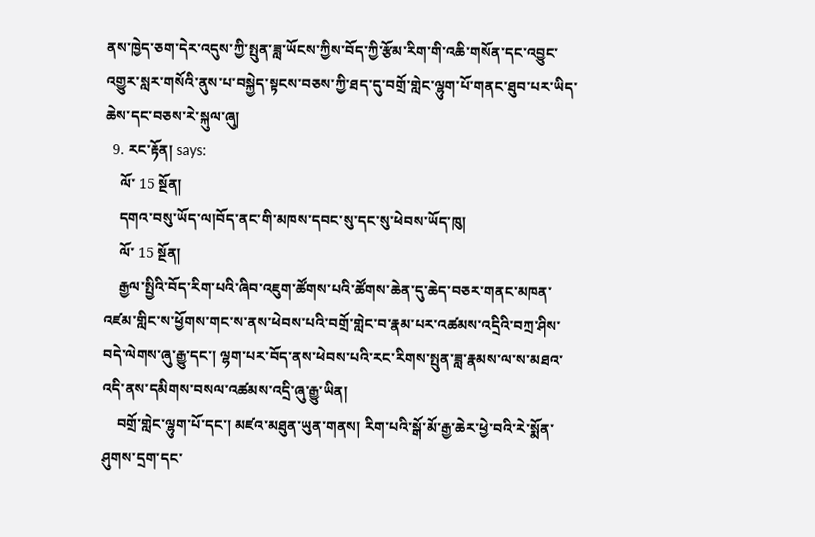ནས་ཁྱེད་ཅག་དེར་འདུས་ཀྱི་སྤུན་ཟླ་ཡོངས་ཀྱིས་བོད་ཀྱི་རྩོམ་རིག་གི་འཆི་གསོན་དང་འབྱུང་འགྱུར་སླར་གསོའི་ནུས་པ་བསྐྱེད་སྟངས་བཅས་ཀྱི་ཐད་དུ་བགྲོ་གླེང་ལྷུག་པོ་གནང་ཐུབ་པར་ཡིད་ཆེས་དང་བཅས་རེ་སྐུལ་ཞུ།
  9. རང་རྟོན། says:
    ལོ་ 15 སྔོན།
    དགའ་བསུ་ཡོད་ལ།བོད་ནང་གི་མཁས་དབང་སུ་དང་སུ་ཕེབས་ཡོད་ཁུ།
    ལོ་ 15 སྔོན།
    རྒྱལ་སྤྱིའི་བོད་རིག་པའི་ཞིབ་འཇུག་ཚོགས་པའི་ཚོགས་ཆེན་དུ་ཆེད་བཅར་གནང་མཁན་འཛམ་གླིང་ས་ཕྱོགས་གང་ས་ནས་ཕེབས་པའི་བགྲོ་གླེང་བ་རྣམ་པར་འཚམས་འདྲིའི་བཀྲ་ཤིས་བདེ་ལེགས་ཞུ་རྒྱུ་དང་། ལྷག་པར་བོད་ནས་ཕེབས་པའི་རང་རིགས་སྤུན་ཟླ་རྣམས་ལ་ས་མཐའ་འདི་ནས་དམིགས་བསལ་འཚམས་འདྲི་ཞུ་རྒྱུ་ཡིན།
    བགྲོ་གླེང་ལྷུག་པོ་དང་། མཛའ་མཐུན་ཡུན་གནས། རིག་པའི་སྒོ་མོ་རྒྱ་ཆེར་ཕྱེ་བའི་རེ་སྨོན་ཤུགས་དྲག་དང་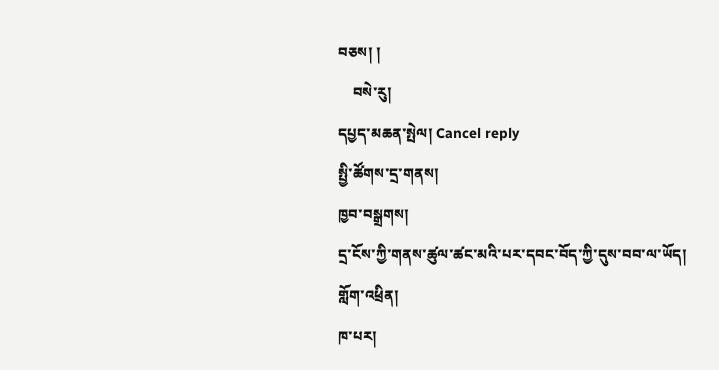བཅས། །
    བསེ་རུ།
དཔྱད་མཆན་སྤེལ། Cancel reply
སྤྱི་ཚོགས་དྲ་གནས།
ཁྱབ་བསྒྲགས།
དྲ་ངོས་ཀྱི་གནས་ཚུལ་ཚང་མའི་པར་དབང་བོད་ཀྱི་དུས་བབ་ལ་ཡོད།
གློག་འཕྲིན།
ཁ་པར།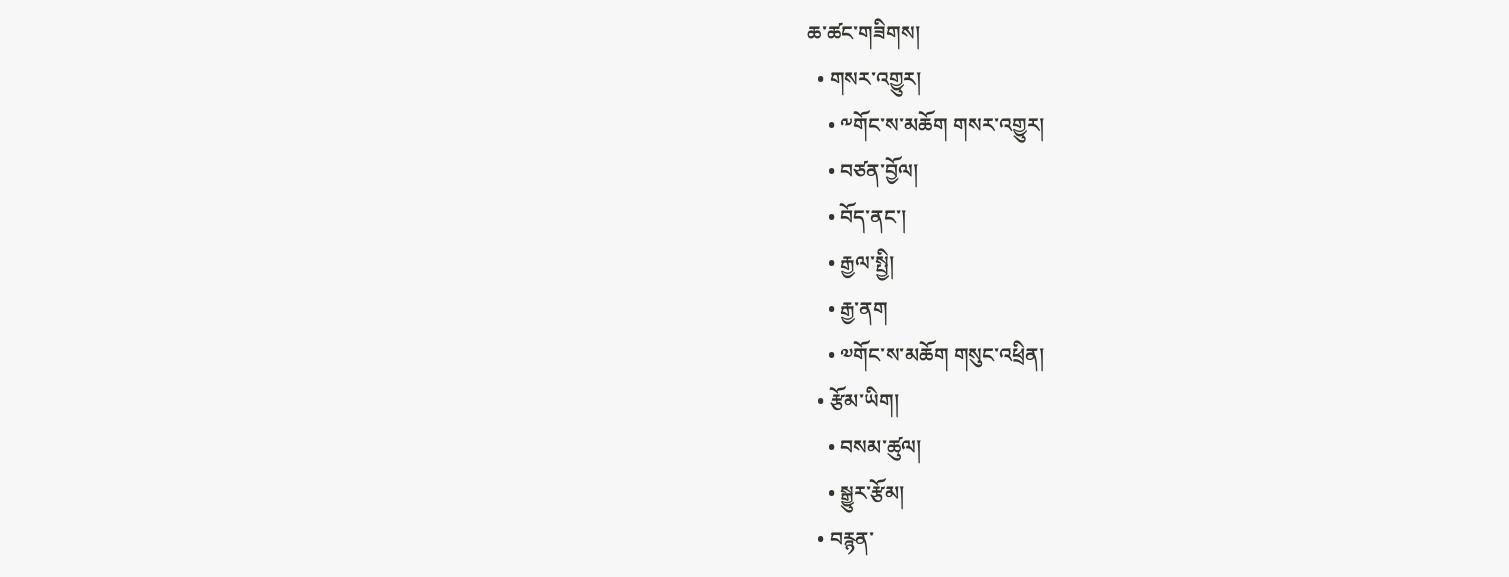ཆ་ཚང་གཟིགས།
  • གསར་འགྱུར།
    • ༸གོང་ས་མཆོག གསར་འགྱུར།
    • བཙན་བྱོལ།
    • བོད་ནང་།
    • རྒྱལ་སྤྱི།
    • རྒྱ་ནག
    • ༧གོང་ས་མཆོག གསུང་འཕྲིན།
  • རྩོམ་ཡིག།
    • བསམ་ཚུལ།
    • སྒྱུར་རྩོམ།
  • བརྙན་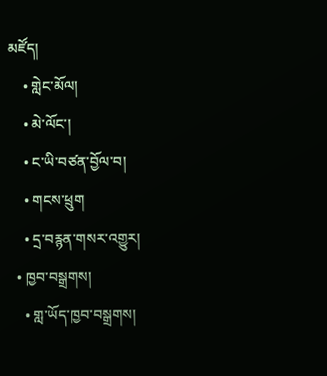མཛོད།
    • གླེང་མོལ།
    • མེ་ལོང་།
    • ང་ཡི་བཙན་བྱོལ་བ།
    • གངས་ཕྲུག
    • དྲ་བརྙན་གསར་འགྱུར།
  • ཁྱབ་བསྒྲགས།
    • གླ་ཡོད་ཁྱབ་བསྒྲགས།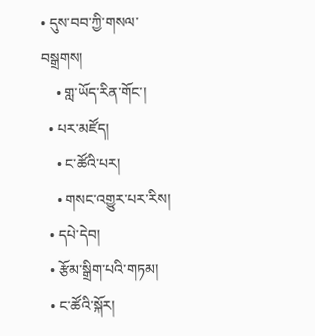• དུས་བབ་ཀྱི་གསལ་བསྒྲགས།
    • གླ་ཡོད་རིན་གོང་།
  • པར་མཛོད།
    • ང་ཚོའི་པར།
    • གསང་འགྱུར་པར་རིས།
  • དཔེ་དེབ།
  • རྩོམ་སྒྲིག་པའི་གཏམ།
  • ང་ཚོའི་སྐོར།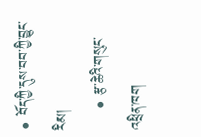• བོད་ཀྱི་དུས་བབ་ཀྱི་བྱུང་རིམ།
    • རྩ་ཆེའི་གསུང་འཕྲིན་ཁག